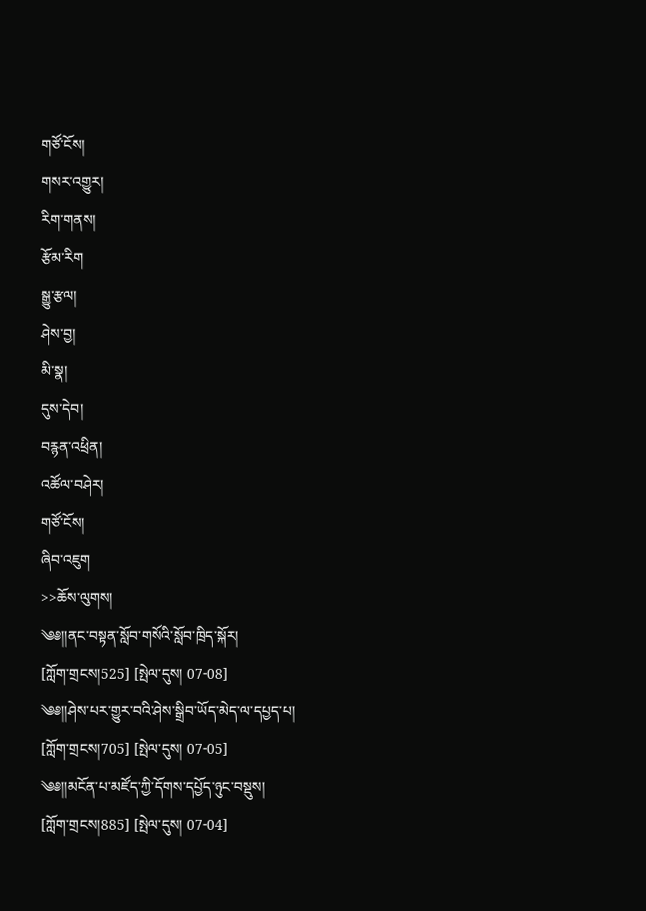གཙོ་ངོས།
གསར་འགྱུར།
རིག་གནས།
རྩོམ་རིག
སྒྱུ་རྩལ།
ཤེས་བྱ།
མི་སྣ།
དུས་དེབ།
བརྙན་འཕྲིན།
འཚོལ་བཤེར།
གཙོ་ངོས།
ཞིབ་འཇུག
>>ཆོས་ལུགས།
༄༅།།ནང་བསྟན་སློབ་གསོའི་སློབ་ཁྲིད་སྐོར།
[ཀློག་གྲངས།525] [སྤེལ་དུས། 07-08]
༄༅།།ཤེས་པར་གྱུར་བའི་ཤེས་སྒྲིབ་ཡོད་མེད་ལ་དཔྱད་པ།
[ཀློག་གྲངས།705] [སྤེལ་དུས། 07-05]
༄༅།།མངོན་པ་མཛོད་ཀྱི་དོགས་དཔྱོད་ཉུང་བསྡུས།
[ཀློག་གྲངས།885] [སྤེལ་དུས། 07-04]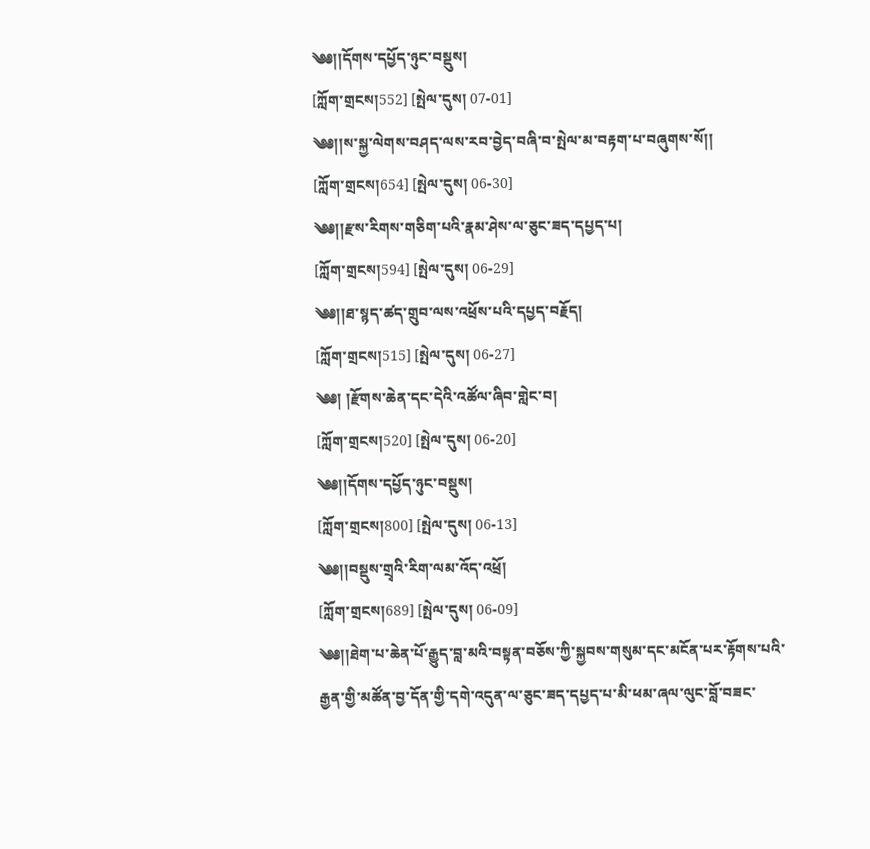༄༅།།དོགས་དཔྱོད་ཉུང་བསྡུས།
[ཀློག་གྲངས།552] [སྤེལ་དུས། 07-01]
༄༅།།ས་སྐྱ་ལེགས་བཤད་ལས་རབ་བྱེད་བཞི་བ་སྤེལ་མ་བརྟག་པ་བཞུགས་སོ།།
[ཀློག་གྲངས།654] [སྤེལ་དུས། 06-30]
༄༅།།རྫས་རིགས་གཅིག་པའི་རྣམ་ཤེས་ལ་ཅུང་ཟད་དཔྱད་པ།
[ཀློག་གྲངས།594] [སྤེལ་དུས། 06-29]
༄༅།།ཐ་སྙད་ཚད་གྲུབ་ལས་འཕྲོས་པའི་དཔྱད་བརྗོད།
[ཀློག་གྲངས།515] [སྤེལ་དུས། 06-27]
༄༅། །རྫོགས་ཆེན་དང་དེའི་འཚོལ་ཞིབ་གླེང་བ།
[ཀློག་གྲངས།520] [སྤེལ་དུས། 06-20]
༄༅།།དོགས་དཔྱོད་ཉུང་བསྡུས།
[ཀློག་གྲངས།800] [སྤེལ་དུས། 06-13]
༄༅།།བསྡུས་གྲྭའི་རིག་ལམ་འོད་འཕྲོ།
[ཀློག་གྲངས།689] [སྤེལ་དུས། 06-09]
༄༅།།ཐེག་པ་ཆེན་པོ་རྒྱུད་བླ་མའི་བསྟན་བཅོས་ཀྱི་སྐྱབས་གསུམ་དང་མངོན་པར་རྟོགས་པའི་རྒྱན་གྱི་མཚོན་བྱ་དོན་གྱི་དགེ་འདུན་ལ་ཅུང་ཟད་དཔྱད་པ་མི་ཕམ་ཞལ་ལུང་བློ་བཟང་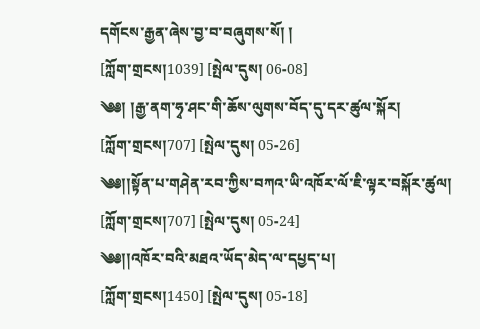དགོངས་རྒྱན་ཞེས་བྱ་བ་བཞུགས་སོ། །
[ཀློག་གྲངས།1039] [སྤེལ་དུས། 06-08]
༄༅། །རྒྱ་ནག་ཧྭ་ཤང་གི་ཆོས་ལུགས་བོད་དུ་དར་ཚུལ་སྐོར།
[ཀློག་གྲངས།707] [སྤེལ་དུས། 05-26]
༄༅།།སྟོན་པ་གཤེན་རབ་ཀྱིས་བཀའ་ཡི་འཁོར་ལོ་ཇི་ལྟར་བསྐོར་ཚུལ།
[ཀློག་གྲངས།707] [སྤེལ་དུས། 05-24]
༄༅།།འཁོར་བའི་མཐའ་ཡོད་མེད་ལ་དཔྱད་པ།
[ཀློག་གྲངས།1450] [སྤེལ་དུས། 05-18]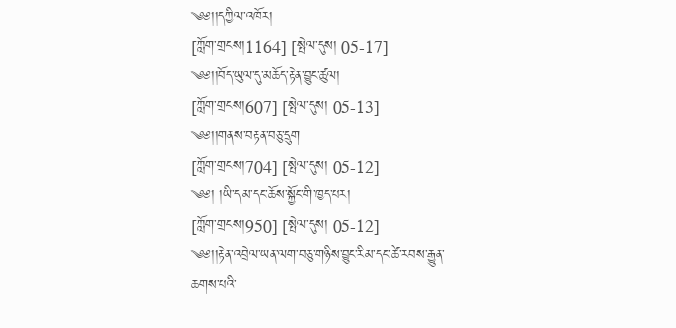༄༅།།དཀྱིལ་འཁོར།
[ཀློག་གྲངས།1164] [སྤེལ་དུས། 05-17]
༄༅།།བོད་ཡུལ་དུ་མཆོད་རྟེན་བྱུང་ཚུལ།
[ཀློག་གྲངས།607] [སྤེལ་དུས། 05-13]
༄༅།།གནས་བརྟན་བཅུ་དྲུག
[ཀློག་གྲངས།704] [སྤེལ་དུས། 05-12]
༄༅། །ཡི་དམ་དང་ཆོས་སྐྱོང་གི་ཁྱད་པར།
[ཀློག་གྲངས།950] [སྤེལ་དུས། 05-12]
༄༅།།རྟེན་འབྲེལ་ཡན་ལག་བཅུ་གཉིས་བྱུང་རིམ་དང་ཚེ་རབས་རྒྱུན་ཆགས་པའི་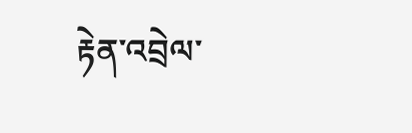རྟེན་འབྲེལ་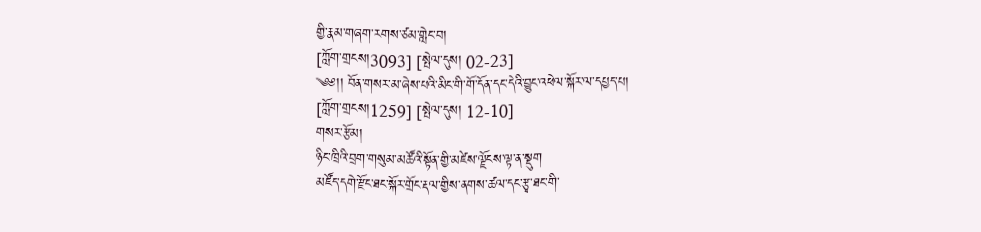གྱི་རྣམ་གཞག་རགས་ཙམ་གླེང་བ།
[ཀློག་གྲངས།3093] [སྤེལ་དུས། 02-23]
༄༅།། བོན་གསར་མ་ཞེས་པའི་མིང་གི་གོ་དོན་དང་དེའི་བྱུང་འཕེལ་སྐོར་ལ་དཔྱད་པ།
[ཀློག་གྲངས།1259] [སྤེལ་དུས། 12-10]
གསར་རྩོམ།
ཉིང་ཁྲིའི་བྲག་གསུམ་མཚོའི་སྟོན་གྱི་མཛེས་ལྗོངས་ལྟ་ན་སྡུག
མཛོད་དགེ་རྫོང་ཐང་སྐོར་གྲོང་རྡལ་གྱིས་ནགས་ཚལ་དང་རྩྭ་ཐང་གི་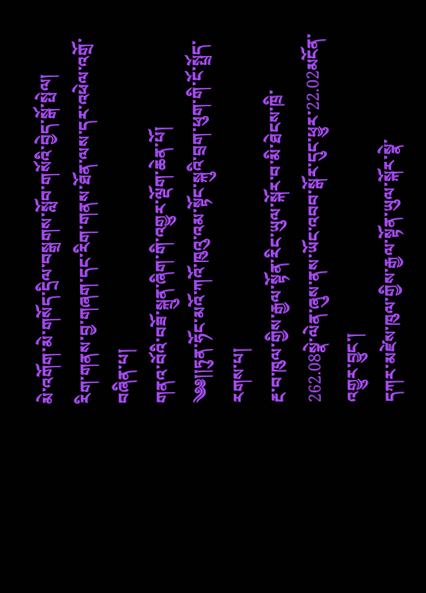མེ་འགོག་མེ་གསོད་དྲིལ་བསྒྲགས་སློབ་གསོའི་བྱེད་སྒོ་སྤེལ།
རིག་གནས་བྱ་གཞག་དང་རིག་གནས་ཐོན་ལས་དར་འཕེལ་འགྲོ་བཞིན་པ།
གནའ་བོའི་བཟོ་སྐྲུན་ཞིག་གི་འགྱུར་ལྡོག་ཆེན་པོ།
༄༅།།ཏུན་ཧོང་མའོ་ཀའོ་ཁུའུ་འམ་སྟོང་སྐུའི་བྲག་ཕུག་གི་ངོ་སྤྲོད་རགས་པ།
རྔ་བ་ཁུལ་གྱིས་རྒྱལ་སྟོན་རིང་ཡུལ་སྐོར་བ་མི་ཐེངས་ཁྲི་262.08སྣེ་ལེན་ཞུས་ནས་ཡོང་འབབ་སྒོར་དུང་ཕྱུར་22.02མངོན་འགྱུར་བྱུང་།
དཀར་མཛེས་ཁུལ་གྱིས་རྒྱལ་སྟོན་ཡུལ་སྐོར་སྣེ་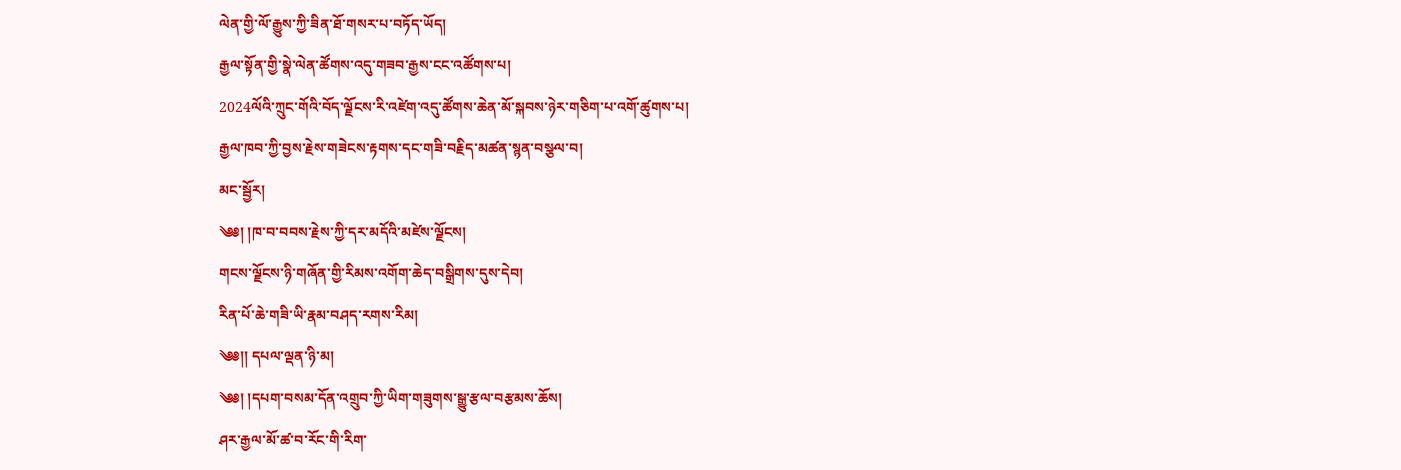ལེན་གྱི་ལོ་རྒྱུས་ཀྱི་ཟིན་ཐོ་གསར་པ་བཏོད་ཡོད།
རྒྱལ་སྟོན་གྱི་སྣེ་ལེན་ཚོགས་འདུ་གཟབ་རྒྱས་ངང་འཚོགས་པ།
2024ལོའི་ཀྲུང་གོའི་བོད་ལྗོངས་རི་འཛེག་འདུ་ཚོགས་ཆེན་མོ་སྐབས་ཉེར་གཅིག་པ་འགོ་ཚུགས་པ།
རྒྱལ་ཁབ་ཀྱི་བྱས་རྗེས་གཟེངས་རྟགས་དང་གཟི་བརྗིད་མཚན་སྙན་བསྩལ་བ།
མང་སྦྱོར།
༄༅། །ཁ་བ་བབས་རྗེས་ཀྱི་དར་མདོའི་མཛེས་ལྗོངས།
གངས་ལྗོངས་ཉི་གཞོན་གྱི་རིམས་འགོག་ཆེད་བསྒྲིགས་དུས་དེབ།
རིན་པོ་ཆེ་གཟི་ཡི་རྣམ་བཤད་རགས་རིམ།
༄༅།། དཔལ་ལྡན་ཉི་མ།
༄༅། །དཔག་བསམ་དོན་འགྲུབ་ཀྱི་ཡིག་གཟུགས་སྒྱུ་རྩལ་བརྩམས་ཆོས།
ཤར་རྒྱལ་མོ་ཚ་བ་རོང་གི་རིག་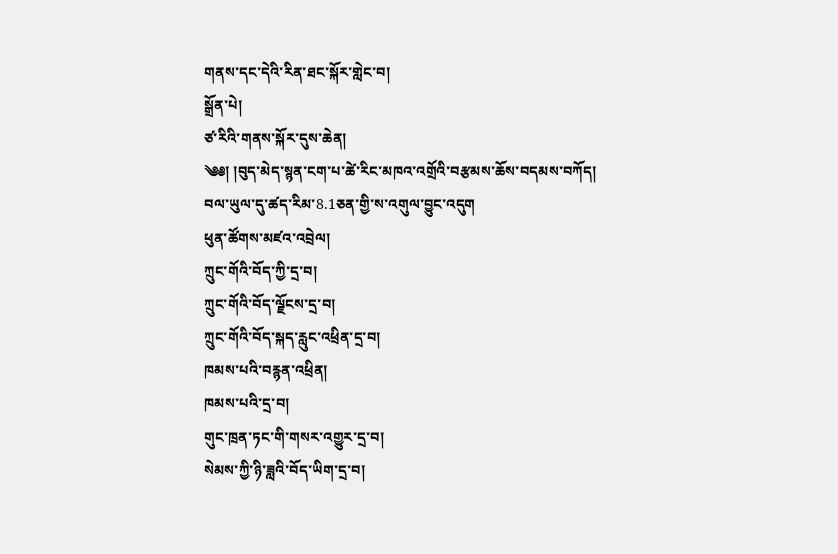གནས་དང་དེའི་རིན་ཐང་སྐོར་གླེང་བ།
སྒྲོན་པེ།
ཙ་རིའི་གནས་སྐོར་དུས་ཆེན།
༄༅། །བུད་མེད་སྙན་ངག་པ་ཚེ་རིང་མཁའ་འགྲོའི་བརྩམས་ཆོས་བདམས་བཀོད།
བལ་ཡུལ་དུ་ཚད་རིམ་8.1ཅན་གྱི་ས་འགུལ་བྱུང་འདུག
ཕུན་ཚོགས་མཛའ་འབྲེལ།
ཀྲུང་གོའི་བོད་ཀྱི་དྲ་བ།
ཀྲུང་གོའི་བོད་ལྗོངས་དྲ་བ།
ཀྲུང་གོའི་བོད་སྐད་རླུང་འཕྲིན་དྲ་བ།
ཁམས་པའི་བརྙན་འཕྲིན།
ཁམས་པའི་དྲ་བ།
གུང་ཁྲན་ཏང་གི་གསར་འགྱུར་དྲ་བ།
སེམས་ཀྱི་ཉི་ཟླའི་བོད་ཡིག་དྲ་བ།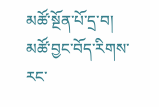མཚོ་སྔོན་པོ་དྲ་བ།
མཚོ་བྱང་བོད་རིགས་རང་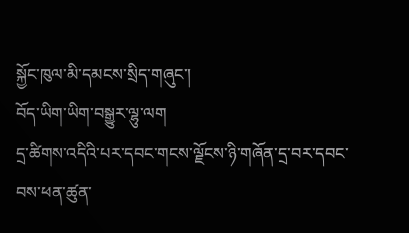སྐྱོང་ཁུལ་མི་དམངས་སྲིད་གཞུང་།
བོད་ཡིག་ཡིག་བསྒྱུར་ལྷུ་ལག
དྲ་ཚིགས་འདིའི་པར་དབང་གངས་ལྗོངས་ཉི་གཞོན་དྲ་བར་དབང་བས་ཕན་ཚུན་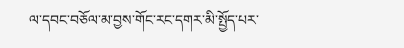ལ་དབང་བཅོལ་མ་བྱས་གོང་རང་དགར་མི་སྤྱོད་པར་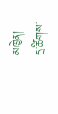མཁྱེན།
དྲ་ཚིགས་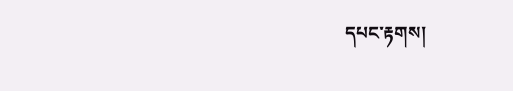དཔང་རྟགས།